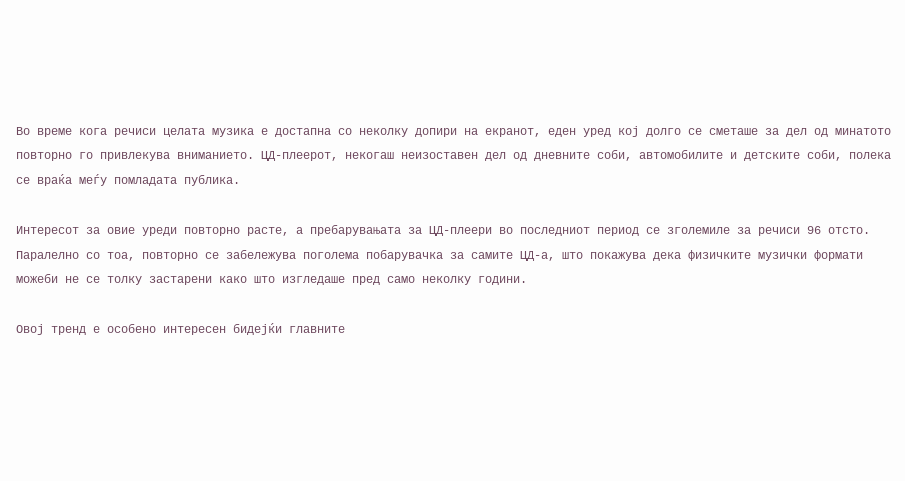Во време кога речиси целата музика е достапна со неколку допири на екранот, еден уред кој долго се сметаше за дел од минатото повторно го привлекува вниманието. ЦД-плеерот, некогаш неизоставен дел од дневните соби, автомобилите и детските соби, полека се враќа меѓу помладата публика.

Интересот за овие уреди повторно расте, а пребарувањата за ЦД-плеери во последниот период се зголемиле за речиси 96 отсто. Паралелно со тоа, повторно се забележува поголема побарувачка за самите ЦД-а, што покажува дека физичките музички формати можеби не се толку застарени како што изгледаше пред само неколку години.

Овој тренд е особено интересен бидејќи главните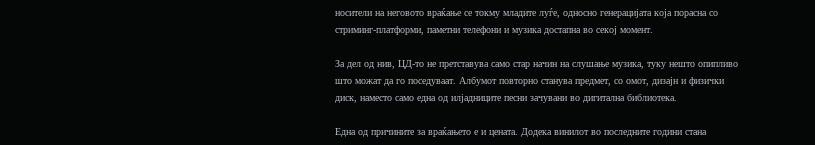носители на неговото враќање се токму младите луѓе, односно генерацијата која порасна со стриминг-платформи, паметни телефони и музика достапна во секој момент.

За дел од нив, ЦД-то не претставува само стар начин на слушање музика, туку нешто опипливо што можат да го поседуваат. Албумот повторно станува предмет, со омот, дизајн и физички диск, наместо само една од илјадниците песни зачувани во дигитална библиотека.

Една од причините за враќањето е и цената. Додека винилот во последните години стана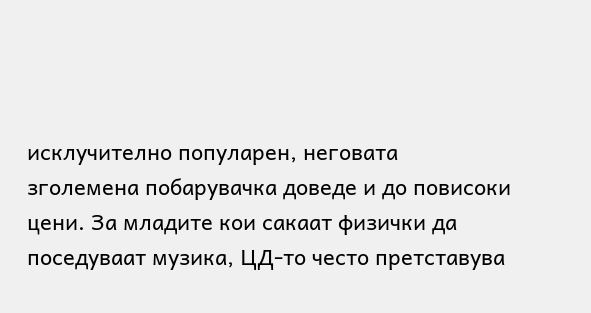исклучително популарен, неговата зголемена побарувачка доведе и до повисоки цени. За младите кои сакаат физички да поседуваат музика, ЦД-то често претставува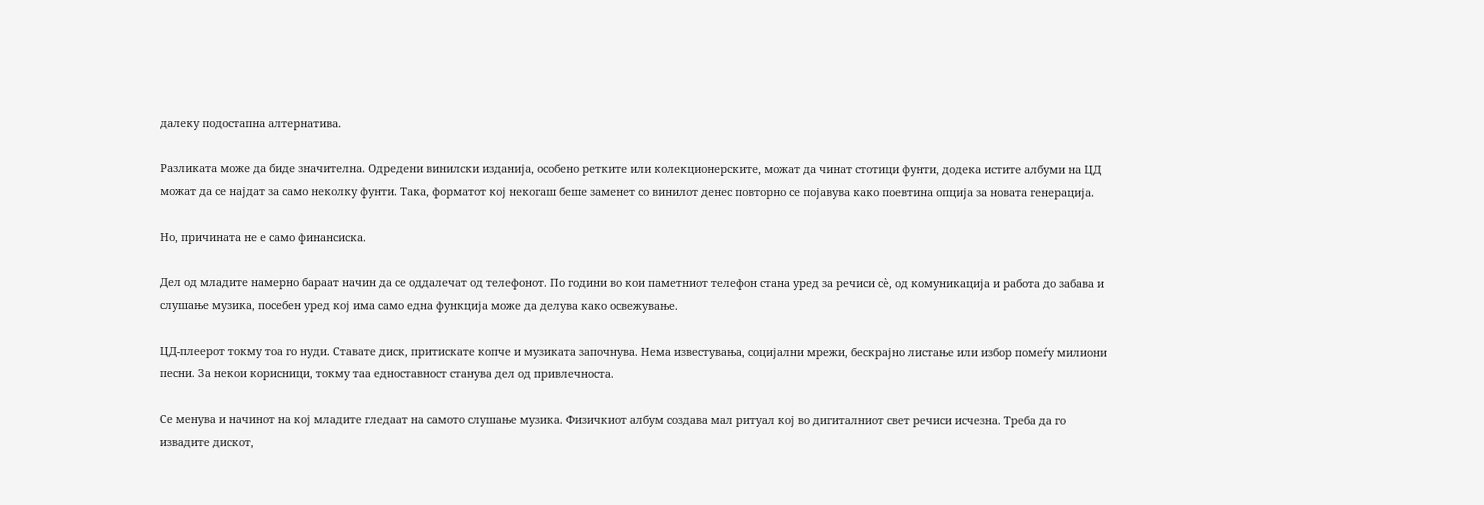далеку подостапна алтернатива.

Разликата може да биде значителна. Одредени винилски изданија, особено ретките или колекционерските, можат да чинат стотици фунти, додека истите албуми на ЦД можат да се најдат за само неколку фунти. Така, форматот кој некогаш беше заменет со винилот денес повторно се појавува како поевтина опција за новата генерација.

Но, причината не е само финансиска.

Дел од младите намерно бараат начин да се оддалечат од телефонот. По години во кои паметниот телефон стана уред за речиси сè, од комуникација и работа до забава и слушање музика, посебен уред кој има само една функција може да делува како освежување.

ЦД-плеерот токму тоа го нуди. Ставате диск, притискате копче и музиката започнува. Нема известувања, социјални мрежи, бескрајно листање или избор помеѓу милиони песни. За некои корисници, токму таа едноставност станува дел од привлечноста.

Се менува и начинот на кој младите гледаат на самото слушање музика. Физичкиот албум создава мал ритуал кој во дигиталниот свет речиси исчезна. Треба да го извадите дискот,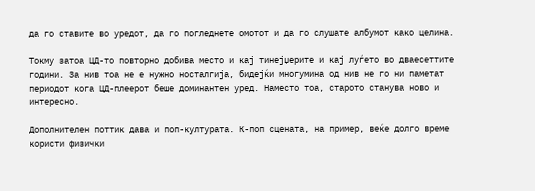да го ставите во уредот, да го погледнете омотот и да го слушате албумот како целина.

Токму затоа ЦД-то повторно добива место и кај тинејџерите и кај луѓето во дваесеттите години. За нив тоа не е нужно носталгија, бидејќи многумина од нив не го ни паметат периодот кога ЦД-плеерот беше доминантен уред. Наместо тоа, старото станува ново и интересно.

Дополнителен поттик дава и поп-културата. К-поп сцената, на пример, веќе долго време користи физички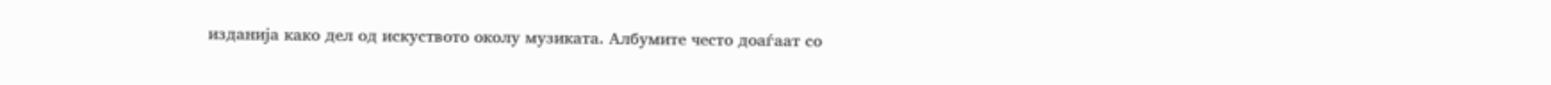изданија како дел од искуството околу музиката. Албумите често доаѓаат со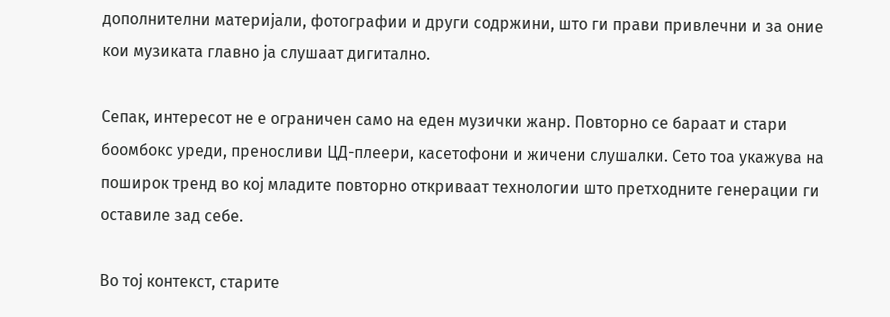дополнителни материјали, фотографии и други содржини, што ги прави привлечни и за оние кои музиката главно ја слушаат дигитално.

Сепак, интересот не е ограничен само на еден музички жанр. Повторно се бараат и стари боомбокс уреди, преносливи ЦД-плеери, касетофони и жичени слушалки. Сето тоа укажува на поширок тренд во кој младите повторно откриваат технологии што претходните генерации ги оставиле зад себе.

Во тој контекст, старите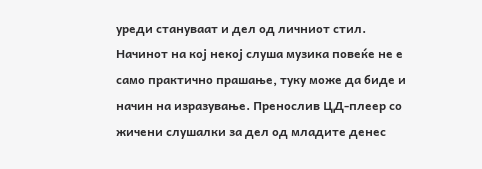уреди стануваат и дел од личниот стил. Начинот на кој некој слуша музика повеќе не е само практично прашање, туку може да биде и начин на изразување. Пренослив ЦД-плеер со жичени слушалки за дел од младите денес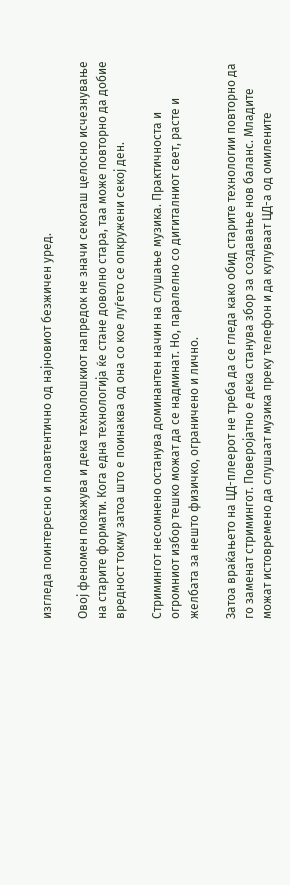изгледа поинтересно и поавтентично од најновиот безжичен уред.

Овој феномен покажува и дека технолошкиот напредок не значи секогаш целосно исчезнување на старите формати. Кога една технологија ќе стане доволно стара, таа може повторно да добие вредност токму затоа што е поинаква од она со кое луѓето се опкружени секој ден.

Стримингот несомнено останува доминантен начин на слушање музика. Практичноста и огромниот избор тешко можат да се надминат. Но, паралелно со дигиталниот свет, расте и желбата за нешто физичко, ограничено и лично.

Затоа враќањето на ЦД-плеерот не треба да се гледа како обид старите технологии повторно да го заменат стримингот. Поверојатно е дека станува збор за создавање нов баланс. Младите можат истовремено да слушаат музика преку телефон и да купуваат ЦД-а од омилените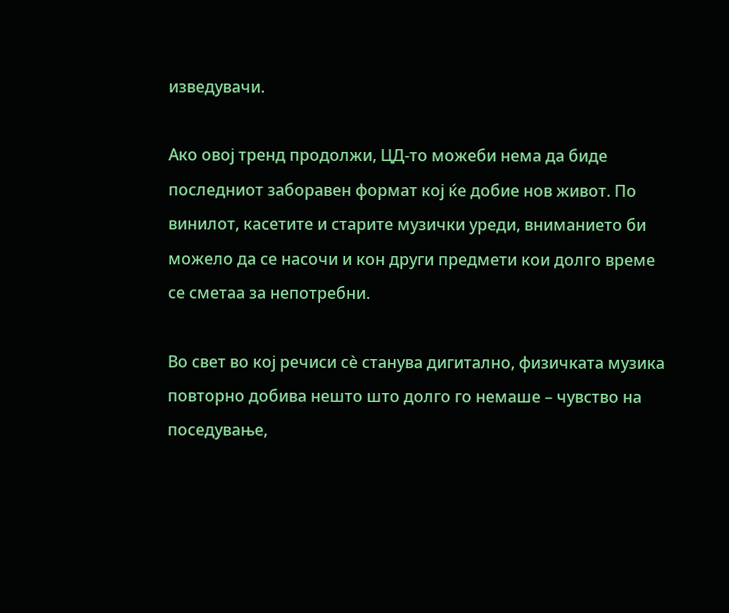изведувачи.

Ако овој тренд продолжи, ЦД-то можеби нема да биде последниот заборавен формат кој ќе добие нов живот. По винилот, касетите и старите музички уреди, вниманието би можело да се насочи и кон други предмети кои долго време се сметаа за непотребни.

Во свет во кој речиси сè станува дигитално, физичката музика повторно добива нешто што долго го немаше – чувство на поседување,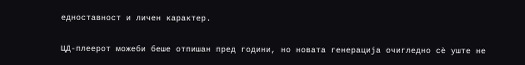едноставност и личен карактер.

ЦД-плеерот можеби беше отпишан пред години, но новата генерација очигледно сè уште не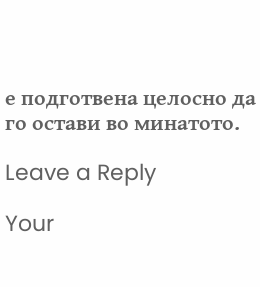е подготвена целосно да го остави во минатото.

Leave a Reply

Your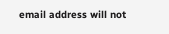email address will not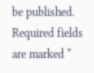be published. Required fields are marked *